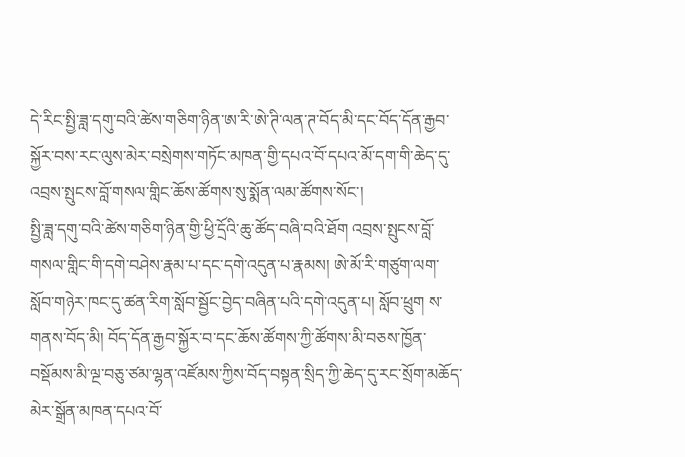དེ་རིང་སྤྱི་ཟླ་དགུ་བའི་ཚེས་གཅིག་ཉིན་ཨ་རི་ཨེ་ཊི་ལན་ཊ་བོད་མི་དང་བོད་དོན་རྒྱབ་སྐྱོར་བས་རང་ལུས་མེར་བསྲེགས་གཏོང་མཁན་གྱི་དཔའ་བོ་དཔའ་མོ་དག་གི་ཆེད་དུ་འབྲས་སྤུངས་བློ་གསལ་གླིང་ཆོས་ཚོགས་སུ་སྨོན་ལམ་ཚོགས་སོང་།
སྤྱི་ཟླ་དགུ་བའི་ཚེས་གཅིག་ཉིན་གྱི་ཕྱི་དྲོའི་ཆུ་ཚོད་བཞི་བའི་ཐོག འབྲས་སྤུངས་བློ་གསལ་གླིང་གི་དགེ་བཤེས་རྣམ་པ་དང་དགེ་འདུན་པ་རྣམས། ཨེ་མོ་རི་གཙུག་ལག་སློབ་གཉེར་ཁང་དུ་ཚན་རིག་སློབ་སྦྱོང་བྱེད་བཞིན་པའི་དགེ་འདུན་པ། སློབ་ཕྲུག ས་གནས་བོད་མི། བོད་དོན་རྒྱབ་སྐྱོར་བ་དང་ཆོས་ཚོགས་ཀྱི་ཚོགས་མི་བཅས་ཁྱོན་བསྡོམས་མི་ལྔ་བཅུ་ཙམ་ལྷན་འཛོམས་ཀྱིས་བོད་བསྟན་སྲིད་ཀྱི་ཆེད་དུ་རང་སྲོག་མཆོད་མེར་སྒྲོན་མཁན་དཔའ་བོ་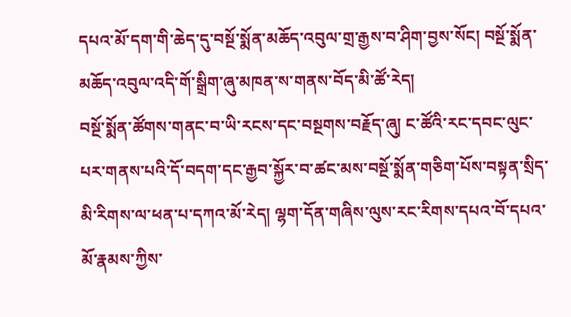དཔའ་མོ་དག་གི་ཆེད་དུ་བསྔོ་སྨོན་མཆོད་འབུལ་གྲ་རྒྱས་བ་ཤིག་བྱས་སོང། བསྔོ་སྨོན་མཆོད་འབུལ་འདི་གོ་སྒྲིག་ཞུ་མཁན་ས་གནས་བོད་མི་ཚོ་རེད།
བསྔོ་སྨོན་ཚོགས་གནང་བ་ཡི་རངས་དང་བསྔགས་བརྗོད་ཞུ། ང་ཚོའི་རང་དབང་ལུང་པར་གནས་པའི་དོ་བདག་དང་རྒྱབ་སྐྱོར་བ་ཚང་མས་བསྔོ་སྨོན་གཅིག་པོས་བསྟན་སྲིད་མི་རིགས་ལ་ཕན་པ་དཀའ་མོ་རེད། ལྷག་དོན་གཞིས་ལུས་རང་རིགས་དཔའ་བོ་དཔའ་མོ་རྣམས་ཀྱིས་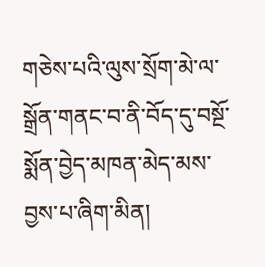གཅེས་པའི་ལུས་སྲོག་མེ་ལ་སྒྲོན་གནང་བ་ནི་བོད་དུ་བསྔོ་སྨོན་བྱེད་མཁན་མེད་མས་བྱས་པ་ཞིག་མིན།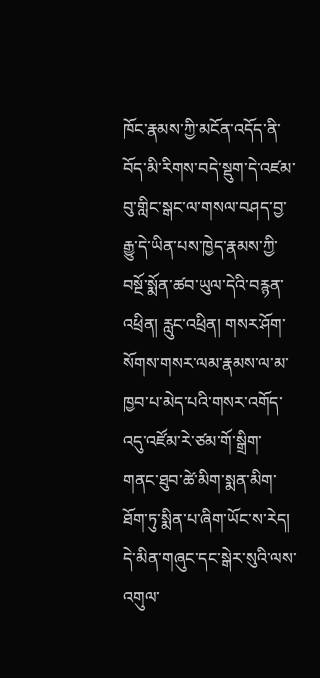ཁོང་རྣམས་ཀྱི་མངོན་འདོད་ནི་བོད་མི་རིགས་བདེ་སྡུག་དེ་འཛམ་བུ་གླིང་སྒང་ལ་གསལ་བཤད་བྱ་རྒྱུ་དེ་ཡིན་པས་ཁྱེད་རྣམས་ཀྱི་བསྔོ་སྨོན་ཚབ་ཡུལ་དེའི་བརྙན་འཕྲིན། རླུང་འཕྲིན། གསར་ཤོག་སོགས་གསར་ལམ་རྣམས་ལ་མ་ཁྱབ་པ་མེད་པའི་གསར་འགོད་འདུ་འཛོམ་རེ་ཙམ་གོ་སྒྲིག་གནང་ཐུབ་ཚེ་མིག་སྨན་མིག་ཐོག་ཏུ་སྨིན་པ་ཞིག་ཡོང་ས་རེད། དེ་མིན་གཞུང་དང་སྒེར་སུའི་ལས་འགུལ་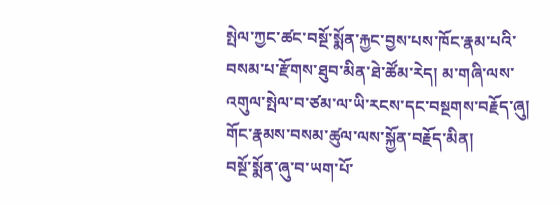སྤེལ་ཀྱང་ཚང་བསྔོ་སྨོན་རྐྱང་བྱས་པས་ཁོང་རྣམ་པའི་བསམ་པ་རྫོགས་ཐུབ་མིན་ཐེ་ཚོམ་རེད། མ་གཞི་ལས་འགུལ་སྤེལ་བ་ཙམ་ལ་ཡི་རངས་དང་བསྔགས་བརྗོད་ཞུ། གོང་རྣམས་བསམ་ཚུལ་ལས་སྐྱོན་བརྗོད་མིན།
བསྔོ་སྨོན་ཞུ་བ་ཡག་པོ་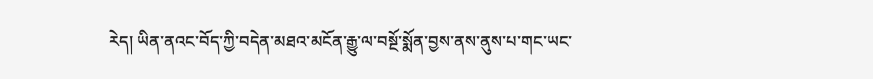རེད། ཡིན་ནའང་བོད་ཀྱི་བདེན་མཐའ་མངོན་རྒྱུ་ལ་བསྔོ་སྨོན་བྱས་ནས་ནུས་པ་གང་ཡང་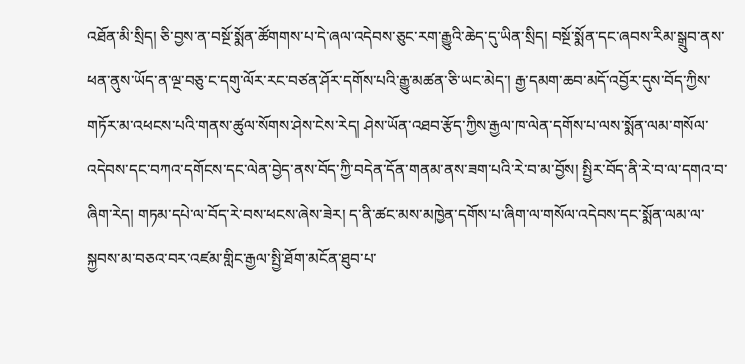འཐོན་མི་སྲིད། ཅི་བྱས་ན་བསྔོ་སྨོན་ཚོགགས་པ་དེ་ཞལ་འདེབས་ཅུང་རག་རྒྱུའི་ཆེད་དུ་ཡིན་སྲིད། བསྔོ་སྨོན་དང་ཞབས་རིམ་སྒྲུབ་ནས་ཕན་ནུས་ཡོད་ན་ལྔ་བཅུ་ང་དགུ་ལོར་རང་བཙན་ཤོར་དགོས་པའི་རྒྱུ་མཚན་ཅི་ཡང་མེད་། རྒྱ་དམག་ཆབ་མདོ་འབྱོར་དུས་བོད་ཀྱིས་གཏོར་མ་འཕངས་པའི་གནས་ཚུལ་སོགས་ཤེས་ངེས་རེད། ཤེས་ཡོན་འཐབ་རྩོད་ཀྱིས་རྒྱལ་ཁ་ལེན་དགོས་པ་ལས་སྨོན་ལམ་གསོལ་འདེབས་དང་བཀའ་དགོངས་དང་ལེན་བྱེད་ནས་བོད་ཀྱི་བདེན་དོན་གནམ་ནས་ཟག་པའི་རེ་བ་མ་བྱོས། སྤྱིར་བོད་ནི་རེ་བ་ལ་དགའ་བ་ཞིག་རེད། གཏམ་དཔེ་ལ་བོད་རེ་བས་ཕངས་ཞེས་ཟེར། ད་ནི་ཚང་མས་མཁྱེན་དགོས་པ་ཞིག་ལ་གསོལ་འདེབས་དང་སྨོན་ལམ་ལ་སྐྱབས་མ་བཅའ་བར་འཛམ་གླིང་རྒྱལ་སྤྱི་ཐོག་མངོན་ཐུབ་པ་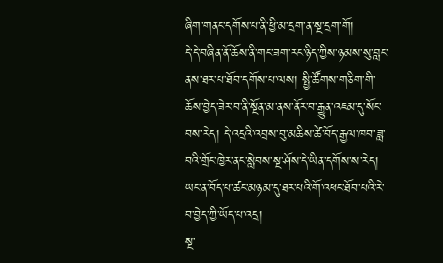ཞིག་གནང་དགོས་པ་ནི་ཕྱི་མ་དྲག་ན་སྔ་དྲག་གོ།
དེ་དེ་བཞིན་ནོ་ཆོས་ནི་གང་ཟག་རང་ཉིད་ཀྱིས་ཉམས་སུ་བླང་ནས་ཐར་པ་ཐོབ་དགོས་པ་ལས། སྤྱི་ཚོགས་གཅིག་གི་ཆོས་བྱེད་ཟེར་བ་ནི་སྔོན་མ་ནས་ནོར་བ་རྒྱུན་འཇམ་དུ་སོང་བས་རེད། དེ་འདྲའི་འབྲས་བུ་མཆིས་ཚེ་བོད་རྒྱལ་ཁབ་ཟླ་བའི་གྲོང་ཁྱེར་ནང་སླེབས་སྔ་ཤོས་དེ་ཡིན་དགོས་ས་རེད། ཡང་ན་བོད་པ་ཚང་མཉམ་དུ་ཐར་པའི་གོ་འཕང་ཐོབ་པའི་རེ་བ་བྱེད་ཀྱི་ཡོད་པ་འདྲ།
སྔ་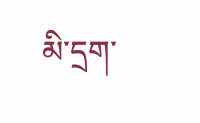མི་དྲག་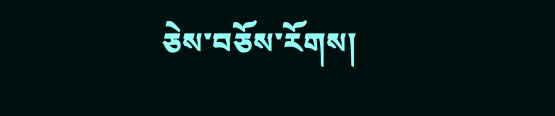ཅེས་བཅོས་རོགས།